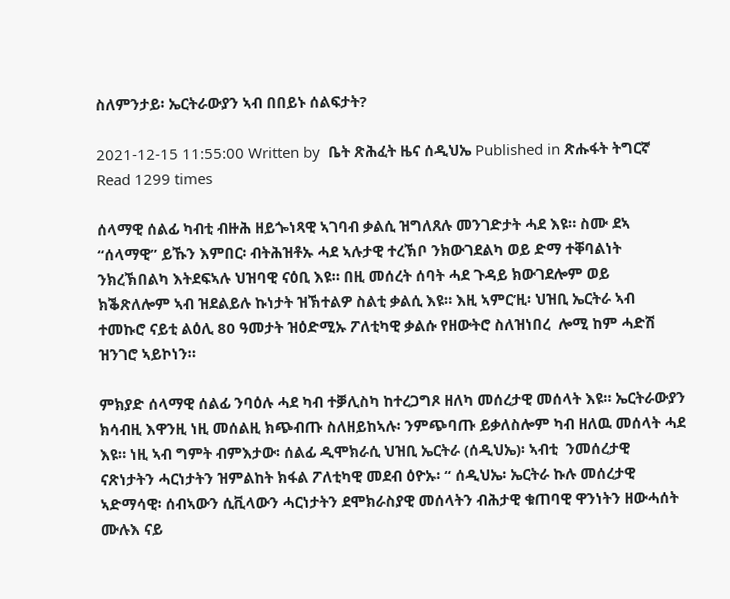ስለምንታይ፡ ኤርትራውያን ኣብ በበይኑ ሰልፍታት?

2021-12-15 11:55:00 Written by  ቤት ጽሕፈት ዜና ሰዲህኤ Published in ጽሑፋት ትግርኛ Read 1299 times

ሰላማዊ ሰልፊ ካብቲ ብዙሕ ዘይጐነጻዊ ኣገባብ ቃልሲ ዝግለጸሉ መንገድታት ሓደ እዩ። ስሙ ደኣ “ሰላማዊ” ይኹን እምበር፡ ብትሕዝቶኡ ሓደ ኣሉታዊ ተረኽቦ ንክውገደልካ ወይ ድማ ተቐባልነት ንክረኽበልካ እትደፍኣሉ ህዝባዊ ናዕቢ እዩ። በዚ መሰረት ሰባት ሓደ ጉዳይ ክውገደሎም ወይ ክቕጽለሎም ኣብ ዝደልይሉ ኩነታት ዝኽተልዎ ስልቲ ቃልሲ እዩ። እዚ ኣምር’ዚ፡ ህዝቢ ኤርትራ ኣብ ተመኩሮ ናይቲ ልዕሊ 80 ዓመታት ዝዕድሚኡ ፖለቲካዊ ቃልሱ የዘውትሮ ስለዝነበረ  ሎሚ ከም ሓድሽ ዝንገሮ ኣይኮነን።

ምክያድ ሰላማዊ ሰልፊ ንባዕሉ ሓደ ካብ ተቓሊስካ ከተረጋግጾ ዘለካ መሰረታዊ መሰላት እዩ። ኤርትራውያን ክሳብዚ እዋንዚ ነዚ መሰልዚ ክጭብጡ ስለዘይከኣሉ፡ ንምጭባጡ ይቃለስሎም ካብ ዘለዉ መሰላት ሓደ እዩ። ነዚ ኣብ ግምት ብምእታው፡ ሰልፊ ዲሞክራሲ ህዝቢ ኤርትራ (ሰዲህኤ)፡ ኣብቲ  ንመሰረታዊ ናጽነታትን ሓርነታትን ዝምልከት ክፋል ፖለቲካዊ መደብ ዕዮኡ፡ “ ሰዲህኤ፡ ኤርትራ ኩሉ መሰረታዊ ኣድማሳዊ፡ ሰብኣውን ሲቪላውን ሓርነታትን ደሞክራስያዊ መሰላትን ብሕታዊ ቁጠባዊ ዋንነትን ዘውሓሰት ሙሉእ ናይ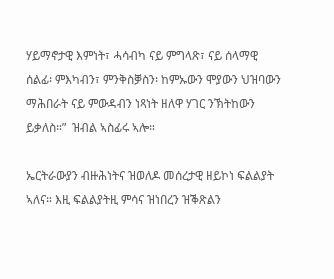ሃይማኖታዊ እምነት፣ ሓሳብካ ናይ ምግላጽ፣ ናይ ሰላማዊ ሰልፊ፡ ምእካብን፣ ምንቅስቓስን፡ ከምኡውን ሞያውን ህዝባውን ማሕበራት ናይ ምውዳብን ነጻነት ዘለዋ ሃገር ንኽትከውን ይቃለስ።”  ዝብል ኣስፊሩ ኣሎ።

ኤርትራውያን ብዙሕነትና ዝወለዶ መሰረታዊ ዘይኮነ ፍልልያት ኣለና። እዚ ፍልልያትዚ ምሳና ዝነበረን ዝቕጽልን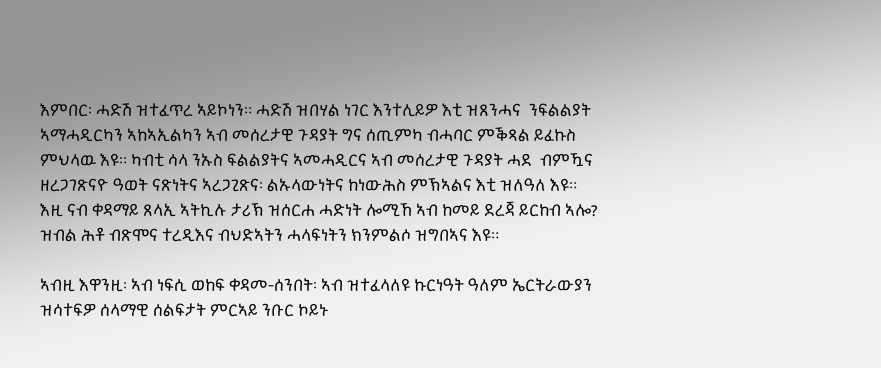እምበር፡ ሓድሽ ዝተፈጥረ ኣይኮነን። ሓድሽ ዝበሃል ነገር እንተሊይዎ እቲ ዝጸንሓና  ንፍልልያት ኣማሓዲርካን ኣከኣኢልካን ኣብ መሰረታዊ ጉዳያት ግና ሰጢምካ ብሓባር ምቕጻል ይፈኩስ ምህላዉ እዩ። ካብቲ ሳላ ንኡስ ፍልልያትና ኣመሓዲርና ኣብ መሰረታዊ ጉዳያት ሓደ  ብምዃና ዘረጋገጽናዮ ዓወት ናጽነትና ኣረጋጊጽና፡ ልኡላውነትና ከነውሕስ ምኽኣልና እቲ ዝለዓለ እዩ። እዚ ናብ ቀዳማይ ጸላኢ ኣትኪሉ ታሪኽ ዝሰርሐ ሓድነት ሎሚኸ ኣብ ከመይ ደረጃ ይርከብ ኣሎ? ዝብል ሕቶ ብጽሞና ተረዲእና ብህድኣትን ሓላፍነትን ክንምልሶ ዝግበኣና እዩ።

ኣብዚ እዋንዚ፡ ኣብ ነፍሲ ወከፍ ቀዳመ-ሰንበት፡ ኣብ ዝተፈላለዩ ኩርነዓት ዓለም ኤርትራውያን ዝሳተፍዎ ሰላማዊ ሰልፍታት ምርኣይ ንቡር ኮይኑ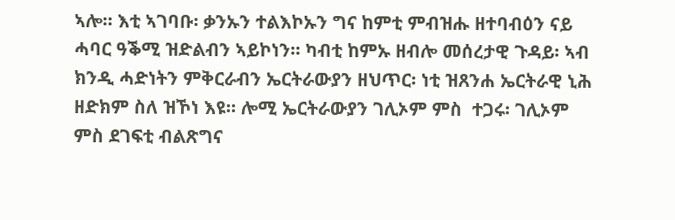ኣሎ። እቲ ኣገባቡ፡ ቃንኡን ተልእኮኡን ግና ከምቲ ምብዝሑ ዘተባብዕን ናይ ሓባር ዓቕሚ ዝድልብን ኣይኮነን። ካብቲ ከምኡ ዘብሎ መሰረታዊ ጉዳይ፡ ኣብ ክንዲ ሓድነትን ምቅርራብን ኤርትራውያን ዘህጥር፡ ነቲ ዝጸንሐ ኤርትራዊ ኒሕ ዘድክም ስለ ዝኾነ እዩ። ሎሚ ኤርትራውያን ገሊኦም ምስ  ተጋሩ፡ ገሊኦም ምስ ደገፍቲ ብልጽግና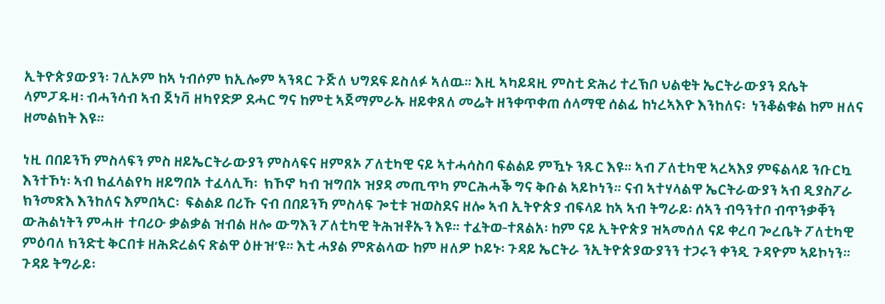ኢትዮጵያውያን፡ ገሊኦም ከኣ ነብሶም ክኢሎም ኣንጻር ጉጅለ ህግደፍ ይስለፉ ኣለዉ። እዚ ኣካይዳዚ ምስቲ ድሕሪ ተረኽቦ ህልቂት ኤርትራውያን ደሴት ላምፓዱዛ፡ ብሓንሳብ ኣብ ጀነቫ ዘካየድዎ ደሓር ግና ከምቲ ኣጀማምራኡ ዘይቀጸለ መሬት ዘንቀጥቀጠ ሰላማዊ ሰልፊ ከነረኣእዮ እንከለና፡  ነንቆልቁል ከም ዘለና ዘመልክት እዩ።

ነዚ በበይንኻ ምስላፍን ምስ ዘይኤርትራውያን ምስላፍና ዘምጸኦ ፖለቲካዊ ናይ ኣተሓሳስባ ፍልልይ ምዃኑ ንጹር እዩ። ኣብ ፖለቲካዊ ኣረኣእያ ምፍልላይ ንቡርኳ እንተኾነ፡ ኣብ ክፈላልየካ ዘይግበኦ ተፈላሊኻ፡  ክኾኖ ካብ ዝግበኦ ዝያዳ መጢጥካ ምርሕሓቕ ግና ቅቡል ኣይኮነን። ናብ ኣተሃላልዋ ኤርትራውያን ኣብ ዲያስፖራ ክንመጽእ እንከለና እምበኣር፡  ፍልልይ በሪኹ ናብ በበይንኻ ምስላፍ ጐቲቱ ዝወስደና ዘሎ ኣብ ኢትዮጵያ ብፍላይ ከኣ ኣብ ትግራይ፡ ሰኣን ብዓንተቦ ብጥንቃቐን ውሕልነትን ምሓዙ ተባሪዑ ቃልቃል ዝብል ዘሎ ውግእን ፖለቲካዊ ትሕዝቶኡን እዩ። ተፈትወ-ተጸልአ፡ ከም ናይ ኢትዮጵያ ዝኣመሰለ ናይ ቀረባ ጐረቤት ፖለቲካዊ ምዕባለ ክንድቲ ቅርበቱ ዘሕድረልና ጽልዋ ዕዙዝ’ዩ። እቲ ሓያል ምጽልላው ከም ዘለዎ ኮይኑ፡ ጉዳይ ኤርትራ ንኢትዮጵያውያንን ተጋሩን ቀንዲ ጉዳዮም ኣይኮነን። ጉዳይ ትግራይ፡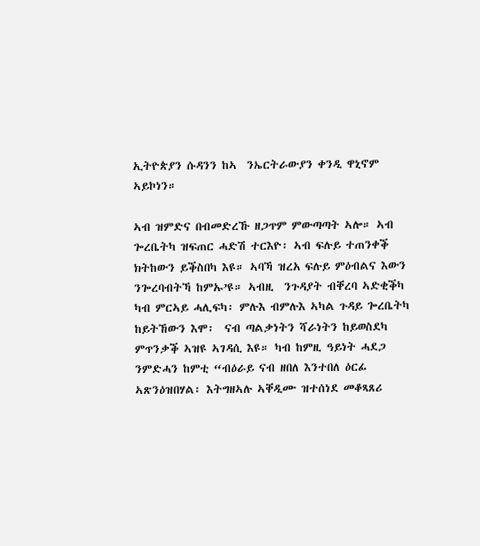ኢትዮጵያን ሱዳንን ከኣ  ንኤርትራውያን ቀንዲ ዋኒኖም ኣይኮነን።

ኣብ ዝምድና በብመድረኹ ዘጋጥም ምውጣጣት ኣሎ። ኣብ ጐረቤትካ ዝፍጠር ሓድሽ ተርእዮ፡ ኣብ ፍሉይ ተጠንቀቕ ክትከውን ይቕስበካ እዩ። ኣባኻ ዝረአ ፍሉይ ምዕብልና እውን ንጐረባብትኻ ከምኡ’ዩ። ኣብዚ  ንጉዳያት ብቐረባ ኣድቂቕካ ካብ ምርኣይ ሓሊፍካ፡ ምሉእ ብምሉእ ኣካል ጉዳይ ጐረቤትካ ከይትኸውን እሞ፡  ናብ ጣልቃነትን ሻራነትን ከይወስደካ ምጥንቃቕ ኣዝዩ ኣገዳሲ እዩ። ካብ ከምዚ ዓይነት ሓደጋ ንምድሓን ከምቲ “ብዕራይ ናብ ዘበለ እንተበለ ዕርፊ ኣጽንዕዝበሃል፡ እትግዘኣሉ ኣቐዲሙ ዝተሰነደ መቆጻጸሪ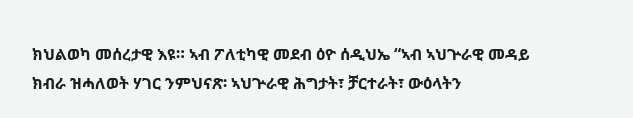ክህልወካ መሰረታዊ እዩ። ኣብ ፖለቲካዊ መደብ ዕዮ ሰዲህኤ “ኣብ ኣህጕራዊ መዳይ ክብራ ዝሓለወት ሃገር ንምህናጽ፡ ኣህጕራዊ ሕግታት፣ ቻርተራት፣ ውዕላትን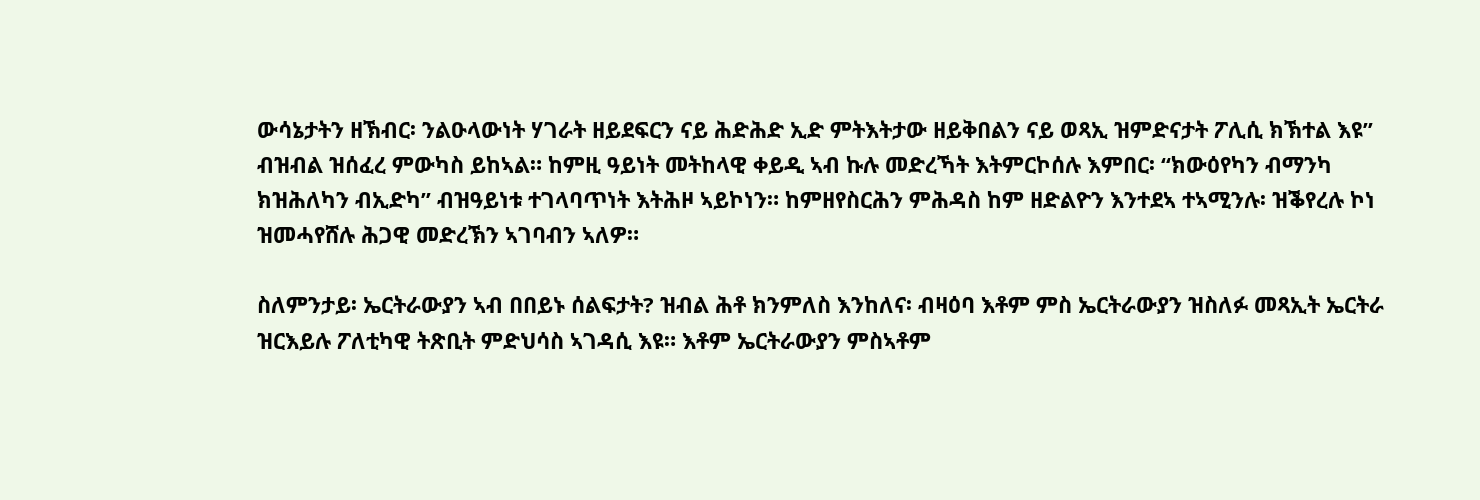ውሳኔታትን ዘኽብር፡ ንልዑላውነት ሃገራት ዘይደፍርን ናይ ሕድሕድ ኢድ ምትእትታው ዘይቅበልን ናይ ወጻኢ ዝምድናታት ፖሊሲ ክኽተል እዩ” ብዝብል ዝሰፈረ ምውካስ ይከኣል። ከምዚ ዓይነት መትከላዊ ቀይዲ ኣብ ኩሉ መድረኻት እትምርኮሰሉ እምበር፡ “ክውዕየካን ብማንካ ክዝሕለካን ብኢድካ” ብዝዓይነቱ ተገላባጥነት እትሕዞ ኣይኮነን። ከምዘየስርሕን ምሕዳስ ከም ዘድልዮን እንተደኣ ተኣሚንሉ፡ ዝቕየረሉ ኮነ ዝመሓየሸሉ ሕጋዊ መድረኽን ኣገባብን ኣለዎ።

ስለምንታይ፡ ኤርትራውያን ኣብ በበይኑ ሰልፍታት? ዝብል ሕቶ ክንምለስ እንከለና፡ ብዛዕባ እቶም ምስ ኤርትራውያን ዝስለፉ መጻኢት ኤርትራ ዝርእይሉ ፖለቲካዊ ትጽቢት ምድህሳስ ኣገዳሲ እዩ። እቶም ኤርትራውያን ምስኣቶም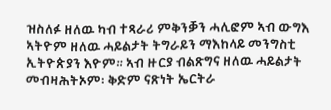ዝስለፉ ዘለዉ ካብ ተጻራሪ ምቅንቓን ሓሊፎም ኣብ ውግእ ኣትዮም ዘለዉ ሓይልታት ትግራይን ማእከላይ መንግስቲ ኢትዮጵያን እዮም። ኣብ ዙርያ ብልጽግና ዘለዉ ሓይልታት መብዛሕትኦም፡ ቅድም ናጽነት ኤርትራ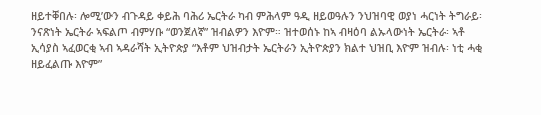ዘይተቐበሉ፡ ሎሚ’ውን ብጉዳይ ቀይሕ ባሕሪ ኤርትራ ካብ ምሕላም ዓዲ ዘይወዓሉን ንህዝባዊ ወያነ ሓርነት ትግራይ፡ ንናጽነት ኤርትራ ኣፍልጦ ብምሃቡ “ወንጀለኛ” ዝብልዎን እዮም። ዝተወሰኑ ከኣ ብዛዕባ ልኡላውነት ኤርትራ፡ ኣቶ ኢሳያስ ኣፈወርቂ ኣብ ኣዳራሻት ኢትዮጵያ “እቶም ህዝብታት ኤርትራን ኢትዮጵያን ክልተ ህዝቢ እዮም ዝብሉ፡ ነቲ ሓቂ ዘይፈልጡ እዮም”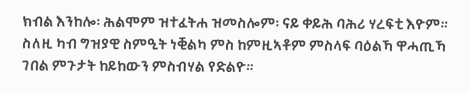ክብል እንከሎ፡ ሕልሞም ዝተፈትሐ ዝመስሎም፡ ናይ ቀይሕ ባሕሪ ሃረፍቲ እዮም። ስለዚ ካብ ግዝያዊ ስምዒት ነቒልካ ምስ ከምዚኣቶም ምስላፍ ባዕልኻ ዋሓጢኻ  ገበል ምጉታት ከይከውን ምስብሃል የድልዮ።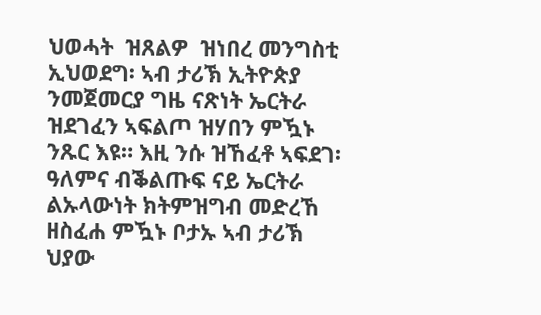ህወሓት  ዝጸልዎ  ዝነበረ መንግስቲ ኢህወደግ፡ ኣብ ታሪኽ ኢትዮጵያ ንመጀመርያ ግዜ ናጽነት ኤርትራ ዝደገፈን ኣፍልጦ ዝሃበን ምዃኑ ንጹር እዩ። እዚ ንሱ ዝኸፈቶ ኣፍደገ፡ ዓለምና ብቕልጡፍ ናይ ኤርትራ ልኡላውነት ክትምዝግብ መድረኸ ዘስፈሐ ምዃኑ ቦታኡ ኣብ ታሪኽ ህያው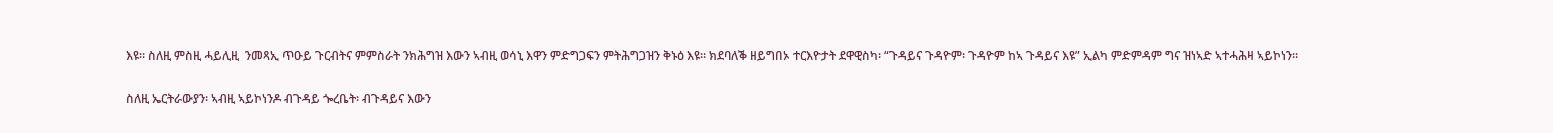እዩ። ስለዚ ምስዚ ሓይሊዚ  ንመጻኢ ጥዑይ ጉርብትና ምምስራት ንክሕግዝ እውን ኣብዚ ወሳኒ እዋን ምድግጋፍን ምትሕግጋዝን ቅኑዕ እዩ። ክደባለቕ ዘይግበኦ ተርእዮታት ደዋዊስካ፡ “ጉዳይና ጉዳዮም፡ ጉዳዮም ከኣ ጉዳይና እዩ” ኢልካ ምድምዳም ግና ዝነኣድ ኣተሓሕዛ ኣይኮነን።

ስለዚ ኤርትራውያን፡ ኣብዚ ኣይኮነንዶ ብጉዳይ ጐረቤት፡ ብጉዳይና እውን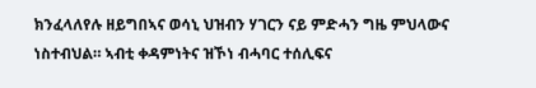ክንፈላለየሉ ዘይግበኣና ወሳኒ ህዝብን ሃገርን ናይ ምድሓን ግዜ ምህላውና ነስተብህል። ኣብቲ ቀዳምነትና ዝኾነ ብሓባር ተሰሊፍና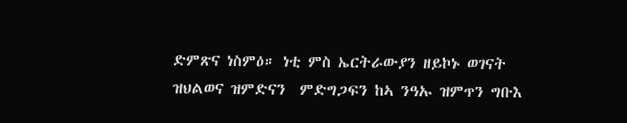ድምጽና ነስምዕ። ነቲ ምስ ኤርትራውያን ዘይኮኑ ወገናት ዝህልወና ዝምድናን  ምድግጋፍን ከኣ ንዓኡ ዝምጥን ግቡእ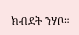ክብደት ንሃቦ።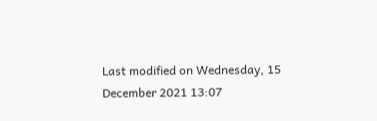Last modified on Wednesday, 15 December 2021 13:07